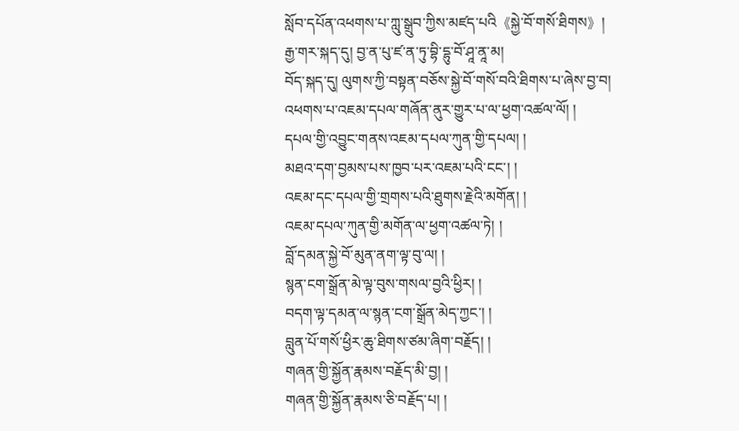སློབ་དཔོན་འཕགས་པ་ཀླུ་སྒྲུབ་ཀྱིས་མཛད་པའི《སྐྱེ་བོ་གསོ་ཐིགས》།
རྒྱ་གར་སྐད་དུ། བྱ་ན་པུ་ཛ་ན་ཏུ་བྷི་དྷུ་བོ་ཤཱ་ནཱ་མ།
བོད་སྐད་དུ། ལུགས་ཀྱི་བསྟན་བཅོས་སྐྱེ་བོ་གསོ་བའི་ཐིགས་པ་ཞེས་བྱ་བ།
འཕགས་པ་འཇམ་དཔལ་གཞོན་ནུར་གྱུར་པ་ལ་ཕྱག་འཚལ་ལོ། །
དཔལ་གྱི་འབྱུང་གནས་འཇམ་དཔལ་ཀུན་གྱི་དཔལ། །
མཐའ་དག་བྱམས་པས་ཁྱབ་པར་འཇམ་པའི་ངང་། །
འཇམ་དང་དཔལ་གྱི་གྲགས་པའི་ཐུགས་རྗེའི་མགོན། །
འཇམ་དཔལ་ཀུན་གྱི་མགོན་ལ་ཕྱག་འཚལ་ཏེ། །
བློ་དམན་སྐྱེ་བོ་མུན་ནག་ལྟ་བུ་ལ། །
སྙན་ངག་སྒྲོན་མེ་ལྟ་བུས་གསལ་བྱའི་ཕྱིར། །
བདག་ལྟ་དམན་ལ་སྙན་ངག་སྒྲོན་མེད་ཀྱང་། །
བླུན་པོ་གསོ་ཕྱིར་ཆུ་ཐིགས་ཙམ་ཞིག་བརྗོད། །
གཞན་གྱི་སྐྱོན་རྣམས་བརྗོད་མི་བྱ། །
གཞན་གྱི་སྐྱོན་རྣམས་ཅི་བརྗོད་པ། །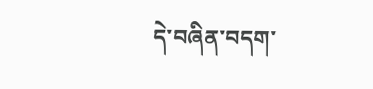དེ་བཞིན་བདག་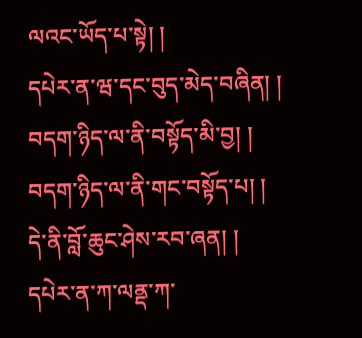ལའང་ཡོད་པ་སྟེ། །
དཔེར་ན་ཝ་དང་བུད་མེད་བཞིན། །
བདག་ཉིད་ལ་ནི་བསྟོད་མི་བྱ། །
བདག་ཉིད་ལ་ནི་གང་བསྟོད་པ། །
དེ་ནི་བློ་ཆུང་ཤེས་རབ་ཞན། །
དཔེར་ན་ཀ་ལནྡ་ཀ་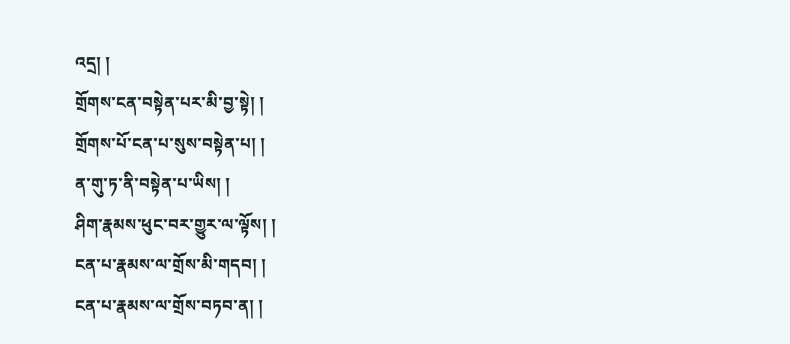འདྲ། །
གྲོགས་ངན་བསྟེན་པར་མི་བྱ་སྟེ། །
གྲོགས་པོ་ངན་པ་སུས་བསྟེན་པ། །
ན་གུ་ཏ་ནི་བསྟེན་པ་ཡིས། །
ཤིག་རྣམས་ཕུང་བར་གྱུར་ལ་ལྟོས། །
ངན་པ་རྣམས་ལ་གྲོས་མི་གདབ། །
ངན་པ་རྣམས་ལ་གྲོས་བཏབ་ན། །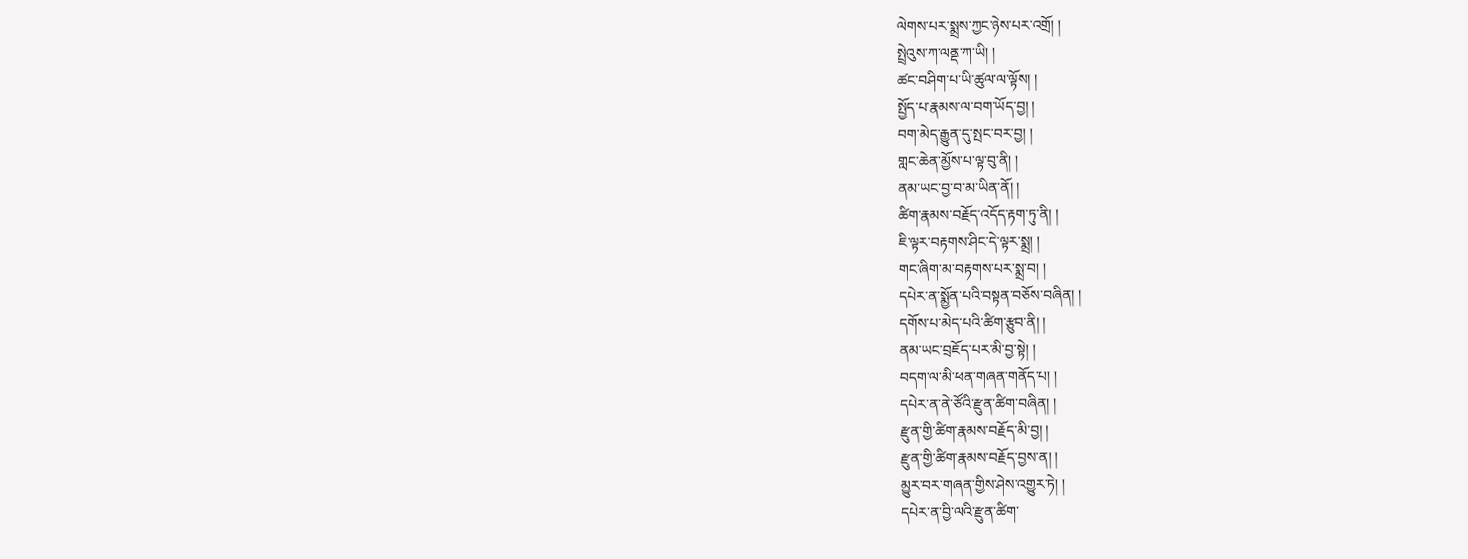ལེགས་པར་སྨྲས་ཀྱང་ཉེས་པར་འགྲོ། །
སྤྲེའུས་ཀ་ལནྡ་ཀ་ཡི། །
ཚང་བཤིག་པ་ཡི་ཚུལ་ལ་ལྟོས། །
སྤྱོད་པ་རྣམས་ལ་བག་ཡོད་བྱ། །
བག་མེད་རྒྱུན་དུ་སྤང་བར་བྱ། །
གླང་ཆེན་མྱོས་པ་ལྟ་བུ་ནི། །
ནམ་ཡང་བྱ་བ་མ་ཡིན་ནོ། །
ཚིག་རྣམས་བརྗོད་འདོད་རྟག་ཏུ་ནི། །
ཇི་ལྟར་བརྟགས་ཤིང་དེ་ལྟར་སྨྲ། །
གང་ཞིག་མ་བརྟགས་པར་སྨྲ་བ། །
དཔེར་ན་སྨྱོན་པའི་བསྟན་བཅོས་བཞིན། །
དགོས་པ་མེད་པའི་ཚིག་རྩུབ་ནི། །
ནམ་ཡང་བྲཇོད་པར་མི་བྱ་སྟེ། །
བདག་ལ་མི་ཕན་གཞན་གནོད་པ། །
དཔེར་ན་ནེ་ཙོའི་རྫུན་ཚིག་བཞིན། །
རྫུན་གྱི་ཚིག་རྣམས་བརྗོད་མི་བྱ། །
རྫུན་གྱི་ཚིག་རྣམས་བརྗོད་བྱས་ན། །
མྱུར་བར་གཞན་གྱིས་ཤེས་འགྱུར་ཏེ། །
དཔེར་ན་བྱི་ལའི་རྫུན་ཚིག་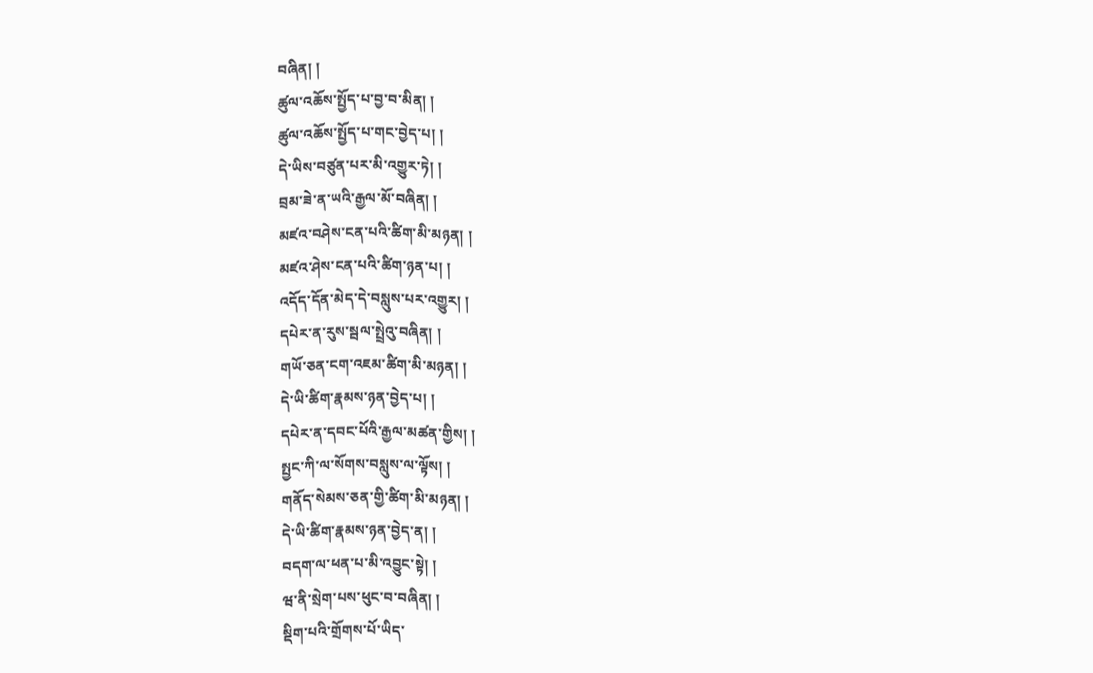བཞིན། །
ཚུལ་འཆོས་སྤྱོད་པ་བྱ་བ་མིན། །
ཚུལ་འཆོས་སྤྱོད་པ་གང་བྱེད་པ། །
དེ་ཡིས་བཙུན་པར་མི་འགྱུར་ཏེ། །
བྲམ་ཟེ་ན་ཡའི་རྒྱལ་མོ་བཞིན། །
མཛའ་བཤེས་ངན་པའི་ཚིག་མི་མཉན། །
མཛའ་ཤེས་ངན་པའི་ཚིག་ཉན་པ། །
འདོད་དོན་མེད་དེ་བསླུས་པར་འགྱུར། །
དཔེར་ན་རུས་སྦལ་སྤྲེའུ་བཞིན། །
གཡོ་ཅན་ངག་འཇམ་ཚིག་མི་མཉན། །
དེ་ཡི་ཚིག་རྣམས་ཉན་བྱེད་པ། །
དཔེར་ན་དབང་པོའི་རྒྱལ་མཚན་གྱིས། །
སྤྱང་ཀི་ལ་སོགས་བསླུས་ལ་ལྟོས། །
གནོད་སེམས་ཅན་གྱི་ཚིག་མི་མཉན། །
དེ་ཡི་ཚིག་རྣམས་ཉན་བྱེད་ན། །
བདག་ལ་ཕན་པ་མི་འབྱུང་སྟེ། །
ཝ་ནི་སྲེག་པས་ཕུང་བ་བཞིན། །
སྡིག་པའི་གྲོགས་པོ་ཡིད་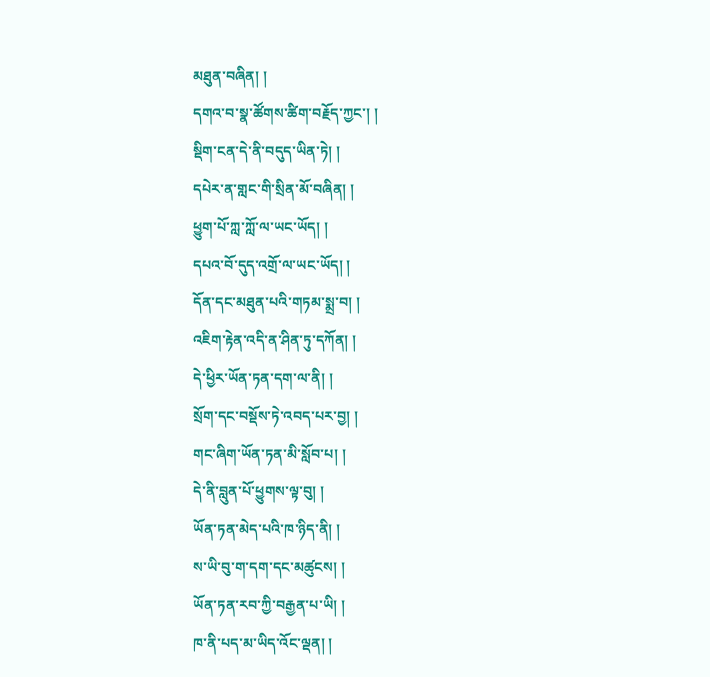མཐུན་བཞིན། །
དགའ་བ་སྣ་ཚོགས་ཚིག་བརྗོད་ཀྱང་། །
སྡིག་ངན་དེ་ནི་བདུད་ཡིན་ཏེ། །
དཔེར་ན་གླང་གི་སྲིན་མོ་བཞིན། །
ཕྱུག་པོ་ཀླ་ཀློ་ལ་ཡང་ཡོད། །
དཔའ་བོ་དུད་འགྲོ་ལ་ཡང་ཡོད། །
དོན་དང་མཐུན་པའི་གཏམ་སྨྲ་བ། །
འཇིག་རྟེན་འདི་ན་ཤིན་ཏུ་དཀོན། །
དེ་ཕྱིར་ཡོན་ཏན་དག་ལ་ནི། །
སྲོག་དང་བསྡོས་ཏེ་འབད་པར་བྱ། །
གང་ཞིག་ཡོན་ཏན་མི་སློབ་པ། །
དེ་ནི་བླུན་པོ་ཕྱུགས་ལྟ་བུ། །
ཡོན་ཏན་མེད་པའི་ཁ་ཉིད་ནི། །
ས་ཡི་བུ་ག་དག་དང་མཚུངས། །
ཡོན་ཏན་རབ་ཀྱི་བརྒྱན་པ་ཡི། །
ཁ་ནི་པད་མ་ཡིད་འོང་ལྡན། །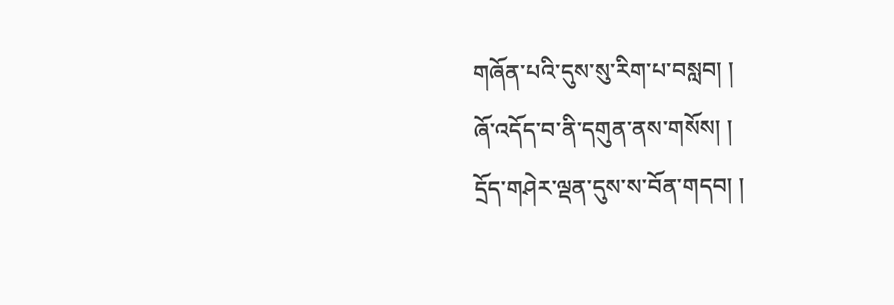གཞོན་པའི་དུས་སུ་རིག་པ་བསླབ། །
ཞོ་འདོད་བ་ནི་དགུན་ནས་གསོས། །
དྲོད་གཤེར་ལྡན་དུས་ས་བོན་གདབ། །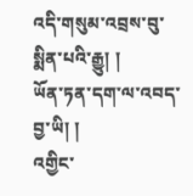འདི་གསུམ་འབྲས་བུ་སྨིན་པའི་རྒྱུ། །
ཡོན་ཏན་དག་ལ་འབད་བྱ་ཡི། །
འགྱིང་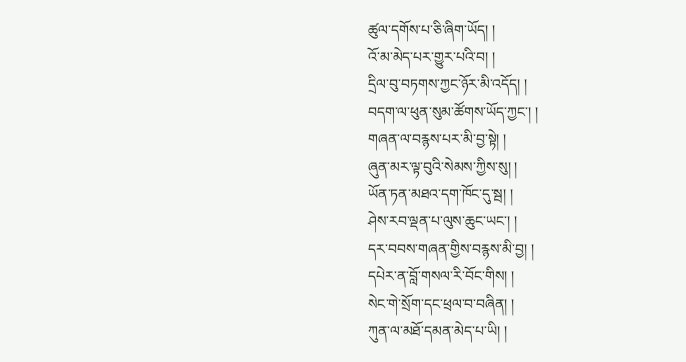ཚུལ་དགོས་པ་ཅི་ཞིག་ཡོད། །
འོ་མ་མེད་པར་གྱུར་པའི་བ། །
དྲིལ་བུ་བཏགས་ཀྱང་ཉོར་མི་འདོད། །
བདག་ལ་ཕུན་སུམ་ཚོགས་ཡོད་ཀྱང་། །
གཞན་ལ་བརྙས་པར་མི་བྱ་སྟེ། །
ཞུན་མར་ལྟ་བུའི་སེམས་ཀྱིས་སུ། །
ཡོན་ཏན་མཐའ་དག་ཁོང་དུ་སྦ། །
ཤེས་རབ་ལྡན་པ་ལུས་ཆུང་ཡང་། །
དར་བབས་གཞན་གྱིས་བརྙས་མི་བྱ། །
དཔེར་ན་བློ་གསལ་རི་བོང་གིས། །
སེང་གེ་སྲོག་དང་ཕྲལ་བ་བཞིན། །
ཀུན་ལ་མཐོ་དམན་མེད་པ་ཡི། །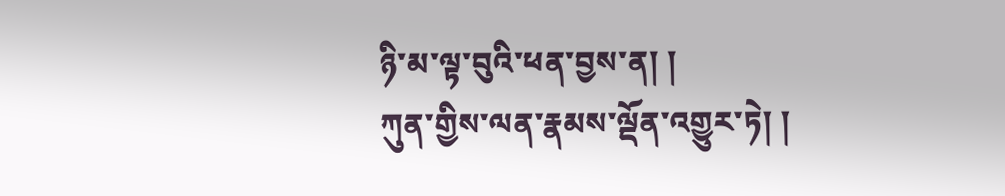ཉི་མ་ལྟ་བུའི་ཕན་བྱས་ན། །
ཀུན་གྱིས་ལན་རྣམས་ལྡོན་འགྱུར་ཏེ། །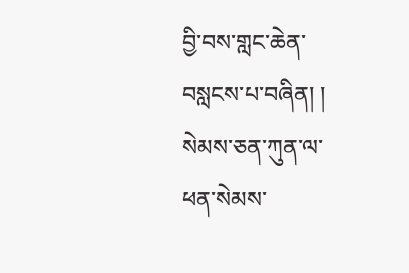བྱི་བས་གླང་ཆེན་བསླངས་པ་བཞིན། །
སེམས་ཅན་ཀུན་ལ་ཕན་སེམས་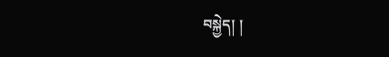བསྐྱེད། །